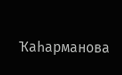Ҡаһарманова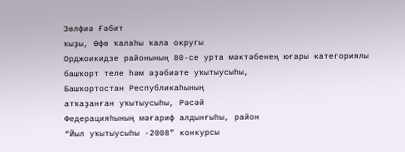Зөлфиә Ғәбит
ҡыҙы, Өфө ҡалаһы ҡала округы
Орджоикидзе районының 80-се урта мәктәбенең юғары категориялы башҡорт теле һәм әҙәбиәте уҡытыусыһы,
Башҡортостан Республикаһының
атҡаҙанған уҡытыусыһы, Рәсәй
Федерацияһының мәғариф алдынғыһы, район
“Йыл уҡытыусыһы -2008” конкурсы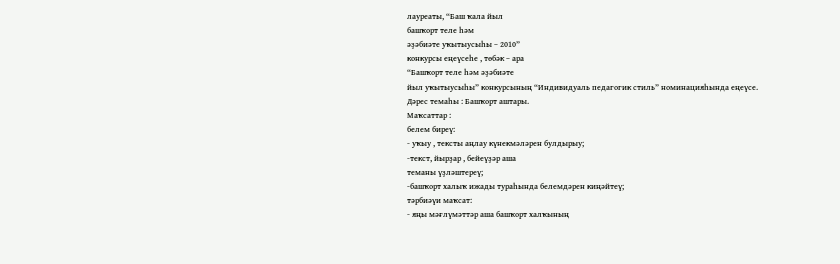лауреаты, “Баш ҡала йыл
башҡорт теле һәм
әҙәбиәте уҡытыусыһы – 2010”
конкурсы еңеүсеһе , төбәк – ара
“Башҡорт теле һәм әҙәбиәте
йыл уҡытыусыһы” конкурсының “Индивидуаль педагогик стиль” номинацияһында еңеүсе.
Дәрес темаһы : Башҡорт аштары.
Маҡсаттар :
белем биреү:
- уҡыу , тексты аңлау күнекмәләрен булдырыу;
-текст, йырҙар , бейеүҙәр аша
теманы үҙләштереү;
-башҡорт халыҡ ижады тураһында белемдәрен киңәйтеү;
тәрбиәүи маҡсат:
- яңы мәғлүмәттәр аша башҡорт халҡының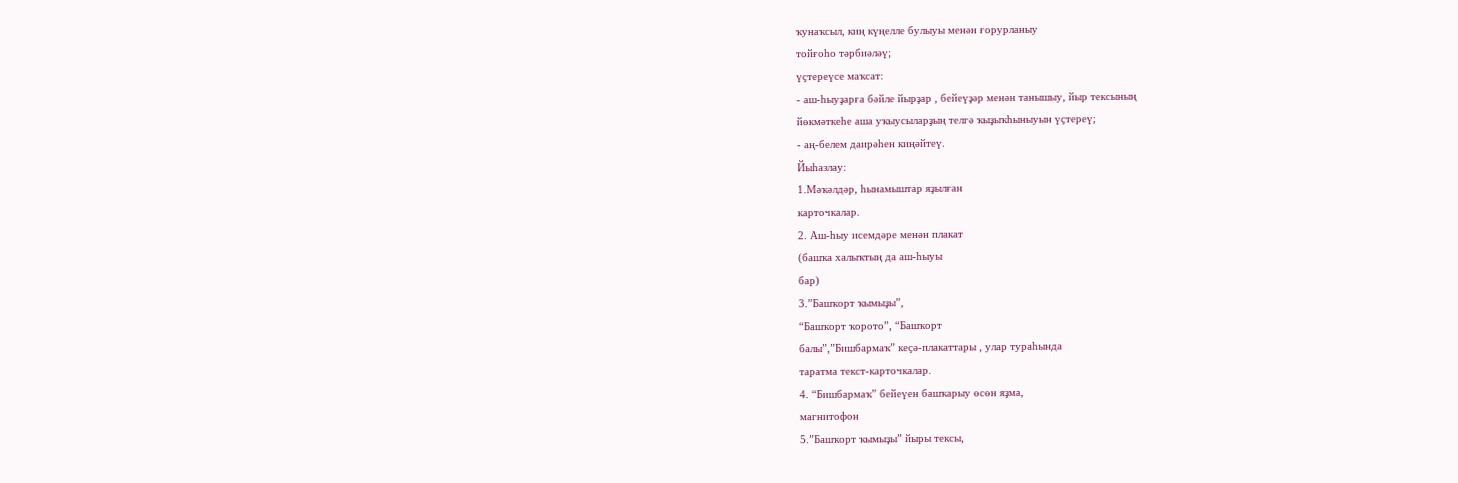ҡунаҡсыл, киң күңелле булыуы менән ғорурланыу
тойғоһо тәрбиәләү;
үҫтереүсе маҡсат:
- аш-һыуҙарға бәйле йырҙар , бейеүҙәр менән танышыу, йыр тексының
йөкмәткеһе аша уҡыусыларҙың телгә ҡыҙыҡһыныуын үҫтереү;
- аң-белем даирәһен киңәйтеү.
Йыһазлау:
1.Мәҡәлдәр, һынамыштар яҙылған
карточкалар.
2. Аш-һыу исемдәре менән плакат
(башҡа халыҡтың да аш-һыуы
бар)
3.”Башҡорт ҡымыҙы”,
“Башҡорт ҡорото”, “Башҡорт
балы”,”Бишбармаҡ” кеҫә-плакаттары , улар тураһында
таратма текст-карточкалар.
4. “Бишбармаҡ” бейеүен башҡарыу өсөн яҙма,
магнитофон
5.”Башҡорт ҡымыҙы” йыры тексы,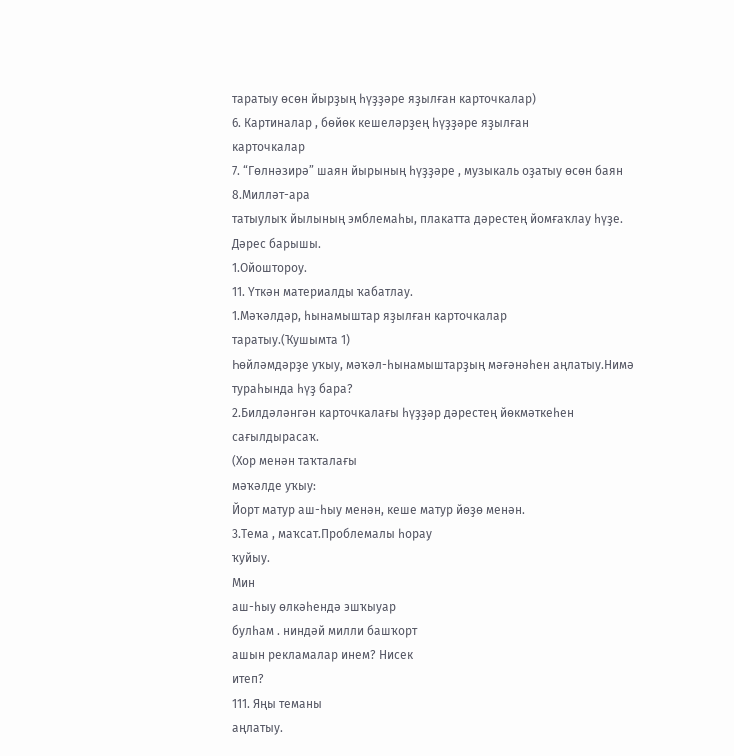таратыу өсөн йырҙың һүҙҙәре яҙылған карточкалар)
6. Картиналар , бөйөк кешеләрҙең һүҙҙәре яҙылған
карточкалар
7. “Гөлнәзирә” шаян йырының һүҙҙәре , музыкаль оҙатыу өсөн баян
8.Милләт-ара
татыулыҡ йылының эмблемаһы, плакатта дәрестең йомғаҡлау һүҙе.
Дәрес барышы.
1.Ойоштороу.
11. Үткән материалды ҡабатлау.
1.Мәҡәлдәр, һынамыштар яҙылған карточкалар
таратыу.(Ҡушымта 1)
Һөйләмдәрҙе уҡыу, мәҡәл-һынамыштарҙың мәғәнәһен аңлатыу.Нимә
тураһында һүҙ бара?
2.Билдәләнгән карточкалағы һүҙҙәр дәрестең йөкмәткеһен
сағылдырасаҡ.
(Хор менән таҡталағы
мәҡәлде уҡыу:
Йорт матур аш-һыу менән, кеше матур йөҙө менән.
3.Тема , маҡсат.Проблемалы һорау
ҡуйыу.
Мин
аш-һыу өлкәһендә эшҡыуар
булһам . ниндәй милли башҡорт
ашын рекламалар инем? Нисек
итеп?
111. Яңы теманы
аңлатыу.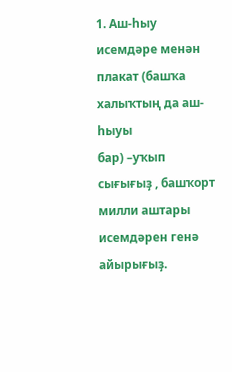1. Аш-һыу исемдәре менән плакат (башҡа халыҡтың да аш-һыуы
бар) –уҡып сығығыҙ , башҡорт милли аштары исемдәрен генә айырығыҙ.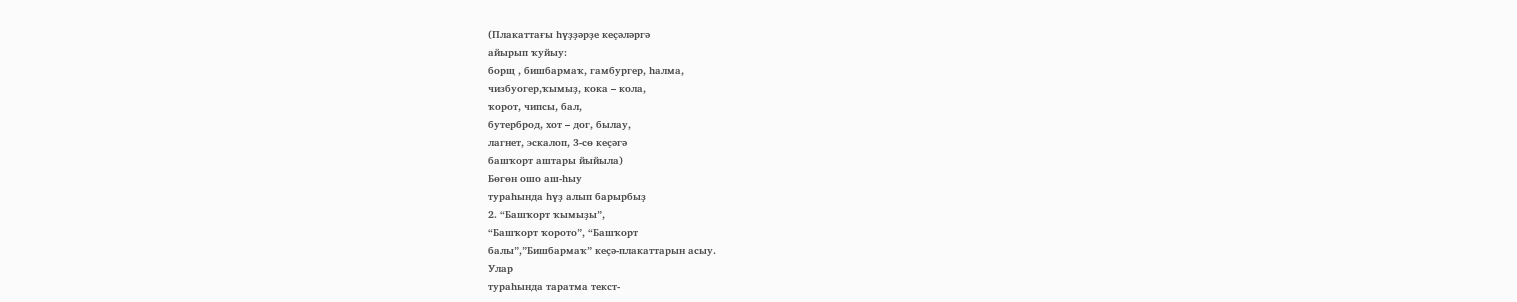(Плакаттағы һүҙҙәрҙе кеҫәләргә
айырып ҡуйыу:
борщ , бишбармаҡ, гамбургер, һалма,
чизбуогер,ҡымыҙ, кока – кола,
ҡорот, чипсы, бал,
бутерброд, хот – дог, былау,
лагнет, эскалоп, 3-сө кеҫәгә
башҡорт аштары йыйыла)
Бөгөн ошо аш-һыу
тураһында һүҙ алып барырбыҙ
2. “Башҡорт ҡымыҙы”,
“Башҡорт ҡорото”, “Башҡорт
балы”,”Бишбармаҡ” кеҫә-плакаттарын асыу.
Улар
тураһында таратма текст-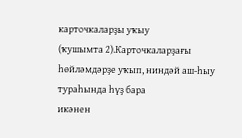карточкаларҙы уҡыу
(ҡушымта 2).Карточкаларҙағы һөйләмдәрҙе уҡып, ниндәй аш-һыу тураһында һүҙ бара
икәнен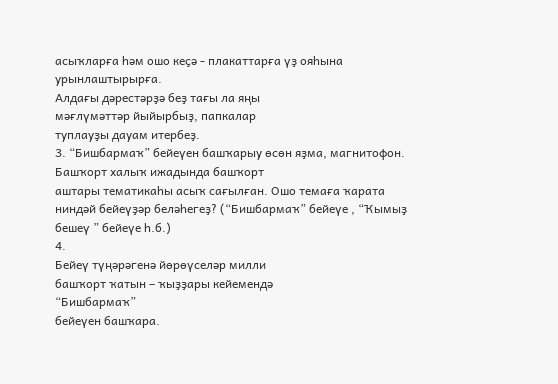асыҡларға һәм ошо кеҫә - плакаттарға үҙ ояһына
урынлаштырырға.
Алдағы дәрестәрҙә беҙ тағы ла яңы
мәғлүмәттәр йыйырбыҙ, папкалар
туплауҙы дауам итербеҙ.
3. “Бишбармаҡ” бейеүен башҡарыу өсөн яҙма, магнитофон.
Башҡорт халыҡ ижадында башҡорт
аштары тематикаһы асыҡ сағылған. Ошо темаға ҡарата ниндәй бейеүҙәр беләһегеҙ? (“Бишбармаҡ” бейеүе , “Ҡымыҙ бешеү ” бейеүе һ.б.)
4.
Бейеү түңәрәгенә йөрөүселәр милли
башҡорт ҡатын – ҡыҙҙары кейемендә
“Бишбармаҡ”
бейеүен башҡара.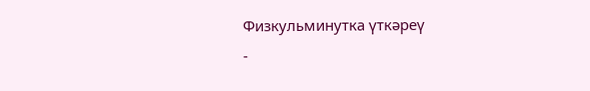Физкульминутка үткәреү
-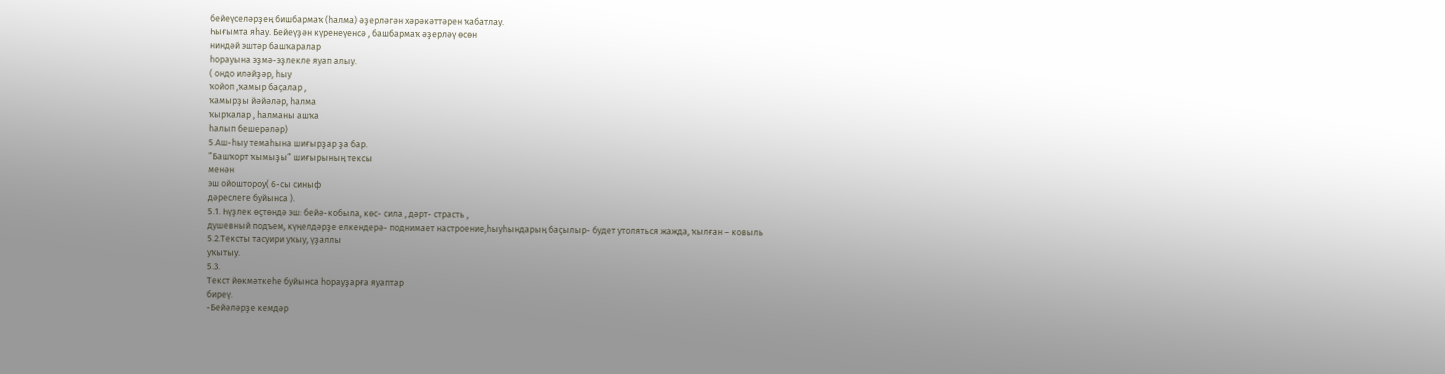бейеүселәрҙең бишбармаҡ (һалма) әҙерләгән хәрәкәттәрен ҡабатлау.
Һығымта яһау. Бейеүҙән күренеүенсә , башбармаҡ әҙерләү өсөн
ниндәй эштәр башҡаралар
һорауына эҙмә-эҙлекле яуап алыу.
( ондо иләйҙәр, һыу
ҡойоп ,ҡамыр баҫалар ,
ҡамырҙы йәйәләр, һалма
ҡырҡалар , һалманы ашҡа
һалып бешерәләр)
5.Аш-һыу темаһына шиғырҙар ҙа бар.
”Башҡорт ҡымыҙы” шиғырының тексы
менән
эш ойоштороу( 6-сы синыф
дәреслеге буйынса ).
5.1. Һүҙлек өҫтөндә эш: бейә-кобыла, көс- сила , дәрт- страсть ,
душевный подъем, күңелдәрҙе елкендерә- поднимает настроение,һыуһындарың баҫылыр- будет утоляться жажда, ҡылған – ковыль
5.2.Тексты тасуири уҡыу, үҙаллы
уҡытыу.
5.3.
Текст йөкмәткеһе буйынса һорауҙарға яуаптар
биреү.
-Бейәләрҙе кемдәр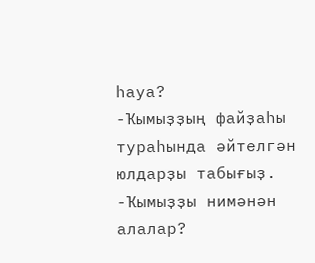һауа?
-Ҡымыҙҙың файҙаһы тураһында әйтелгән юлдарҙы табығыҙ.
-Ҡымыҙҙы нимәнән алалар?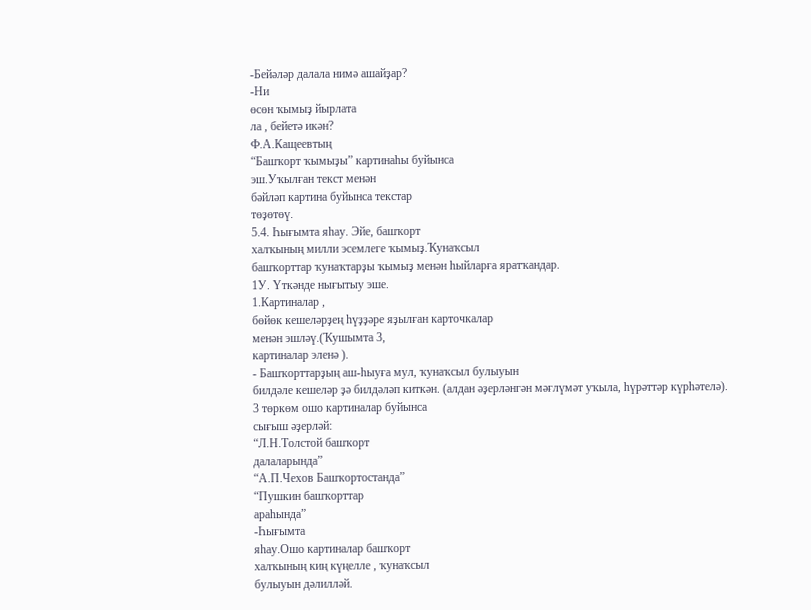-Бейәләр далала нимә ашайҙар?
-Ни
өсөн ҡымыҙ йырлата
ла , бейетә икән?
Ф.А.Кащеевтың
“Башҡорт ҡымыҙы” картинаһы буйынса
эш.Уҡылған текст менән
бәйләп картина буйынса текстар
төҙөтөү.
5.4. Һығымта яһау. Эйе, башҡорт
халҡының милли эсемлеге ҡымыҙ.Ҡунаҡсыл
башҡорттар ҡунаҡтарҙы ҡымыҙ менән һыйларға яратҡандар.
1У. Үткәнде нығытыу эше.
1.Картиналар ,
бөйөк кешеләрҙең һүҙҙәре яҙылған карточкалар
менән эшләү.(Ҡушымта 3,
картиналар эленә ).
- Башҡорттарҙың аш-һыуға мул, ҡунаҡсыл булыуын
билдәле кешеләр ҙә билдәләп киткән. (алдан әҙерләнгән мәғлүмәт уҡыла, һүрәттәр күрһәтелә).
3 төркөм ошо картиналар буйынса
сығыш әҙерләй:
“Л.Н.Толстой башҡорт
далаларында”
“А.П.Чехов Башҡортостанда”
“Пушкин башҡорттар
араһында”
-Һығымта
яһау.Ошо картиналар башҡорт
халҡының киң күңелле , ҡунаҡсыл
булыуын дәлилләй.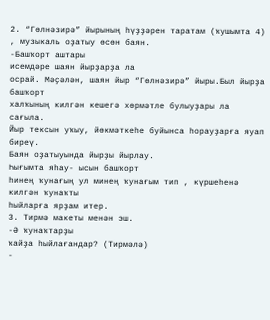2. “Гөлнәзирә” йырының һүҙҙәрен таратам (ҡушымта 4) , музыкаль оҙатыу өсөн баян.
-Башҡорт аштары
исемдәре шаян йырҙарҙа ла
осрай. Мәҫәлән, шаян йыр “Гөлнәзирә” йыры.Был йырҙа башҡорт
халҡының килгән кешегә хөрмәтле булыуҙары ла
сағыла.
Йыр тексын уҡыу, йөкмәткеһе буйынса һорауҙарға яуап
биреү.
Баян оҙатыуында йырҙы йырлау.
Һығымта яһау- ысын башҡорт
һинең ҡунағың ул минең ҡунағым тип , күршеһенә килгән ҡунаҡты
һыйларға ярҙам итер.
3. Тирмә макеты менән эш.
-Ә ҡунаҡтарҙы
ҡайҙа һыйлағандар? (Тирмәлә)
-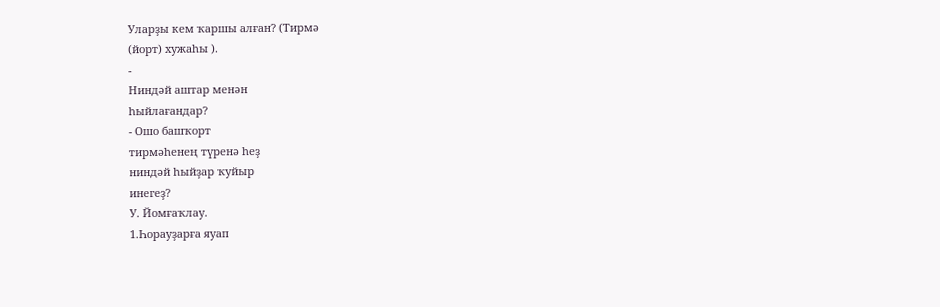Уларҙы кем ҡаршы алған? (Тирмә
(йорт) хужаһы ).
-
Ниндәй аштар менән
һыйлағандар?
- Ошо башҡорт
тирмәһенең түренә һеҙ
ниндәй һыйҙар ҡуйыр
инегеҙ?
У. Йомғаҡлау.
1.Һорауҙарға яуап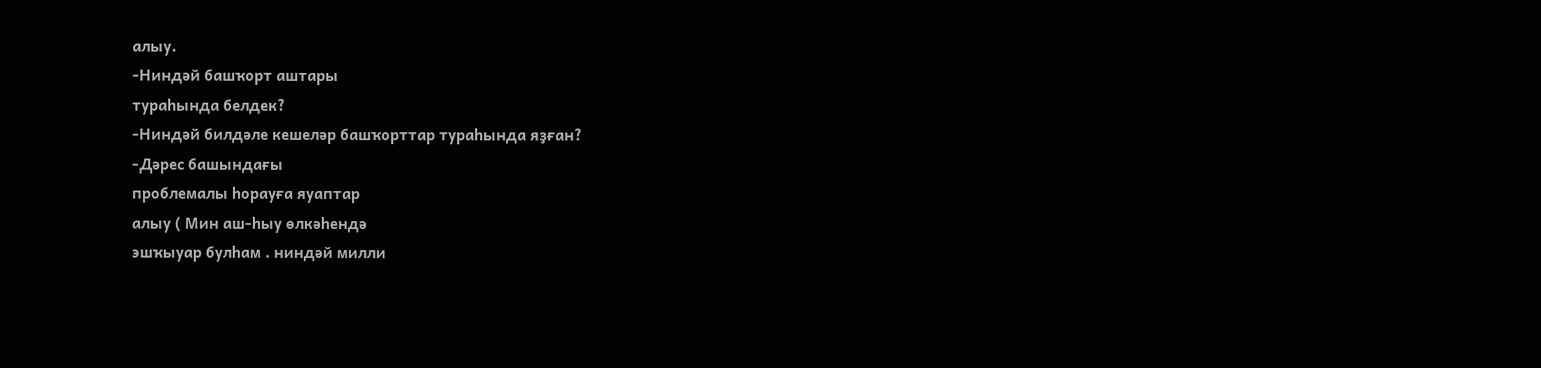алыу.
-Ниндәй башҡорт аштары
тураһында белдек?
-Ниндәй билдәле кешеләр башҡорттар тураһында яҙған?
-Дәрес башындағы
проблемалы һорауға яуаптар
алыу ( Мин аш-һыу өлкәһендә
эшҡыуар булһам . ниндәй милли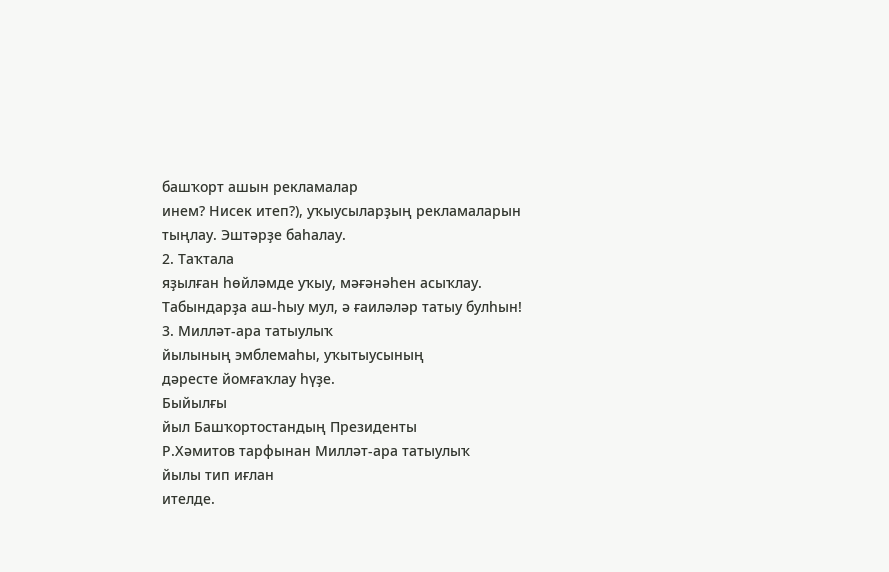башҡорт ашын рекламалар
инем? Нисек итеп?), уҡыусыларҙың рекламаларын
тыңлау. Эштәрҙе баһалау.
2. Таҡтала
яҙылған һөйләмде уҡыу, мәғәнәһен асыҡлау.
Табындарҙа аш-һыу мул, ә ғаиләләр татыу булһын!
3. Милләт-ара татыулыҡ
йылының эмблемаһы, уҡытыусының
дәресте йомғаҡлау һүҙе.
Быйылғы
йыл Башҡортостандың Президенты
Р.Хәмитов тарфынан Милләт-ара татыулыҡ
йылы тип иғлан
ителде.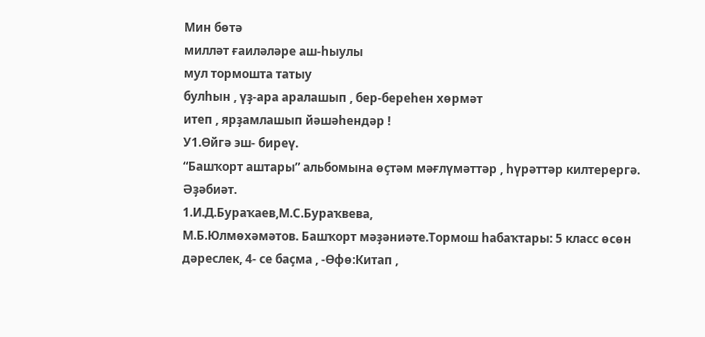Мин бөтә
милләт ғаиләләре аш-һыулы
мул тормошта татыу
булһын , үҙ-ара аралашып , бер-береһен хөрмәт
итеп , ярҙамлашып йәшәһендәр !
У1.Өйгә эш- биреү.
“Башҡорт аштары” альбомына өҫтәм мәғлүмәттәр , һүрәттәр килтерергә.
Әҙәбиәт.
1.И.Д.Бураҡаев,М.С.Бураҡвева,
М.Б.Юлмөхәмәтов. Башҡорт мәҙәниәте.Тормош һабаҡтары: 5 класс өсөн дәреслек, 4- се баҫма , -Өфө:Китап ,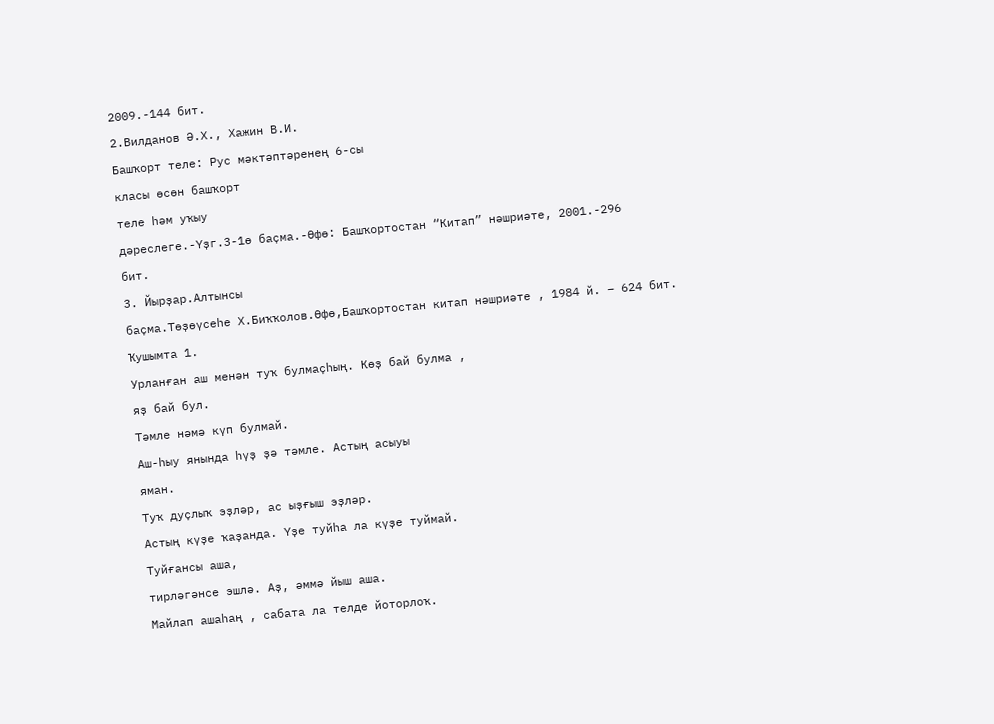2009.-144 бит.
2.Вилданов Ә.Х., Хажин В.И.
Башҡорт теле: Рус мәктәптәренең 6-сы
класы өсөн башҡорт
теле һәм уҡыу
дәреслеге.-Үҙг.3-1ө баҫма.-Өфө: Башҡортостан “Китап” нәшриәте, 2001.-296
бит.
3. Йырҙар.Алтынсы
баҫма.Төҙөүсеһе Х.Биҡҡолов.Өфө,Башҡортостан китап нәшриәте , 1984 й. – 624 бит.
Ҡушымта 1.
Урланған аш менән туҡ булмаҫһың. Көҙ бай булма ,
яҙ бай бул.
Тәмле нәмә күп булмай.
Аш-һыу янында һүҙ ҙә тәмле. Астың асыуы
яман.
Туҡ дуҫлыҡ эҙләр, ас ыҙғыш эҙләр.
Астың күҙе ҡаҙанда. Үҙе туйһа ла күҙе туймай.
Туйғансы аша,
тирләгәнсе эшлә. Аҙ, әммә йыш аша.
Майлап ашаһаң , сабата ла телде йоторлоҡ.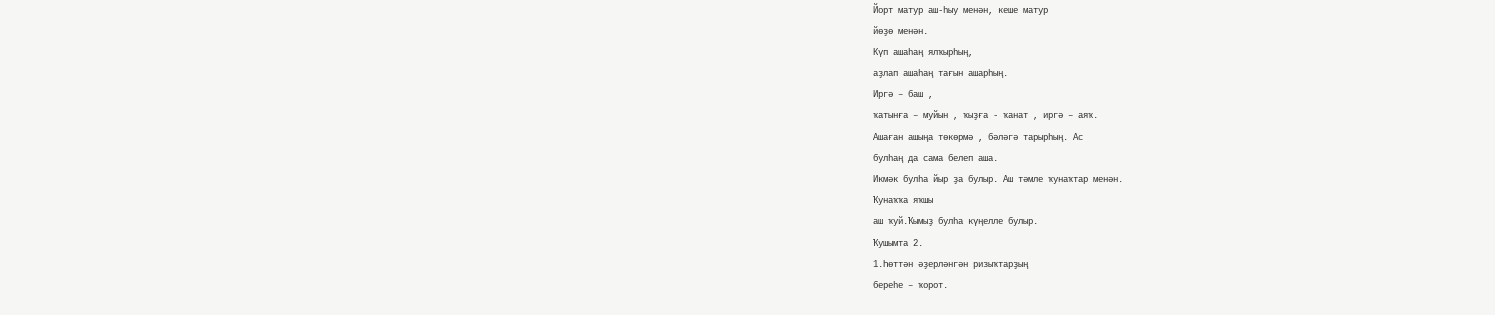Йорт матур аш-һыу менән, кеше матур
йөҙө менән.
Күп ашаһаң ялҡырһың,
аҙлап ашаһаң тағын ашарһың.
Иргә – баш ,
ҡатынға – муйын , ҡыҙға - ҡанат , иргә – аяҡ.
Ашаған ашыңа төкөрмә , бәләгә тарырһың. Ас
булһаң да сама белеп аша.
Икмәк булһа йыр ҙа булыр. Аш тәмле ҡунаҡтар менән.
Ҡунаҡҡа яҡшы
аш ҡуй.Ҡымыҙ булһа күңелле булыр.
Ҡушымта 2.
1.Һөттән әҙерләнгән ризыҡтарҙың
береһе – ҡорот.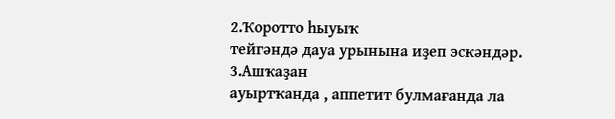2.Ҡоротто һыуыҡ
тейгәндә дауа урынына иҙеп эскәндәр.
3.Ашҡаҙан
ауыртҡанда , аппетит булмағанда ла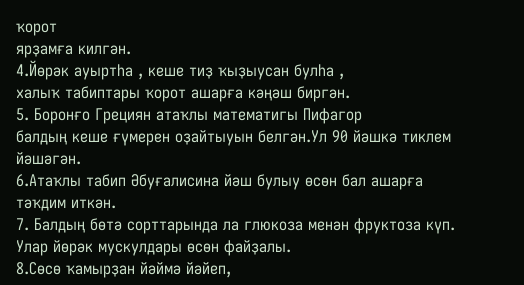ҡорот
ярҙамға килгән.
4.Йөрәк ауыртһа , кеше тиҙ ҡыҙыусан булһа ,
халыҡ табиптары ҡорот ашарға кәңәш биргән.
5. Боронғо Грециян атаҡлы математигы Пифагор
балдың кеше ғүмерен оҙайтыуын белгән.Ул 90 йәшкә тиклем йәшәгән.
6.Атаҡлы табип Әбуғалисина йәш булыу өсөн бал ашарға тәҡдим иткән.
7. Балдың бөтә сорттарында ла глюкоза менән фруктоза күп.
Улар йөрәк мускулдары өсөн файҙалы.
8.Сөсө ҡамырҙан йәймә йәйеп,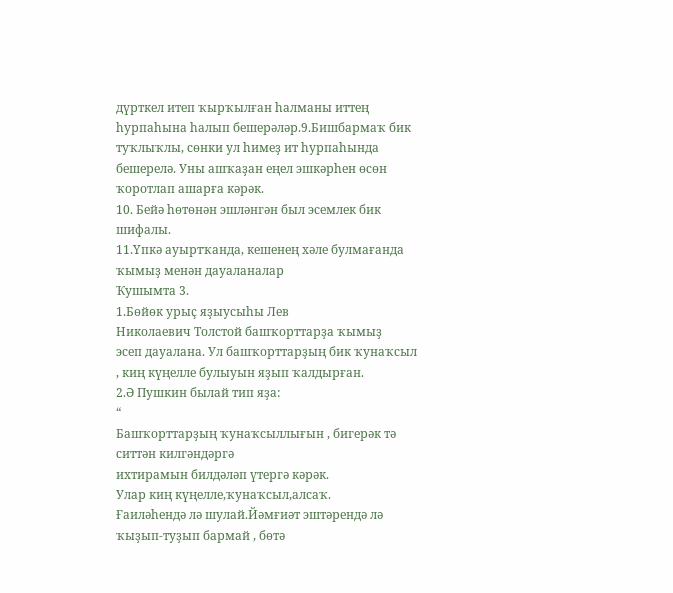дүрткел итеп ҡырҡылған һалманы иттең һурпаһына һалып бешерәләр.9.Бишбармаҡ бик
туҡлыҡлы, сөнки ул һимеҙ ит һурпаһында бешерелә. Уны ашҡаҙан еңел эшкәрһен өсөн ҡоротлап ашарға кәрәк.
10. Бейә һөтөнән эшләнгән был эсемлек бик шифалы.
11.Үпкә ауыртҡанда, кешенең хәле булмағанда
ҡымыҙ менән дауаланалар
Ҡушымта 3.
1.Бөйөк урыҫ яҙыусыһы Лев
Николаевич Толстой башҡорттарҙа ҡымыҙ
эсеп дауалана. Ул башҡорттарҙың бик ҡунаҡсыл , киң күңелле булыуын яҙып ҡалдырған.
2.Ә Пушкин былай тип яҙа:
“
Башҡорттарҙың ҡунаҡсыллығын , бигерәк тә ситтән килгәндәргә
ихтирамын билдәләп үтергә кәрәк.
Улар киң күңелле,ҡунаҡсыл,алсаҡ.
Ғаиләһендә лә шулай.Йәмғиәт эштәрендә лә ҡыҙып-туҙып бармай , бөтә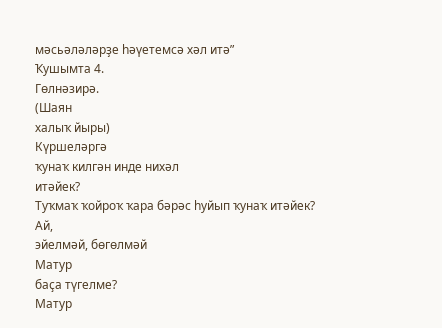мәсьәләләрҙе һәүетемсә хәл итә”
Ҡушымта 4.
Гөлнәзирә.
(Шаян
халыҡ йыры)
Күршеләргә
ҡунаҡ килгән инде нихәл
итәйек?
Туҡмаҡ ҡойроҡ ҡара бәрәс һуйып ҡунаҡ итәйек?
Ай,
эйелмәй, бөгөлмәй
Матур
баҫа түгелме?
Матур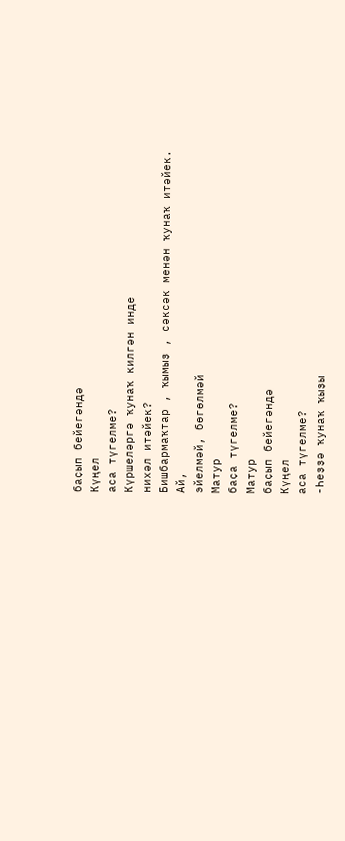баҫып бейегәндә
Күңел
аса түгелме?
Күршеләргә ҡунаҡ килгән инде
нихәл итәйек?
Бишбармаҡтар , ҡымыҙ , сәксәк менән ҡунаҡ итәйек.
Ай,
эйелмәй, бөгөлмәй
Матур
баҫа түгелме?
Матур
баҫып бейегәндә
Күңел
аса түгелме?
-Һеҙҙә ҡунаҡ ҡыҙы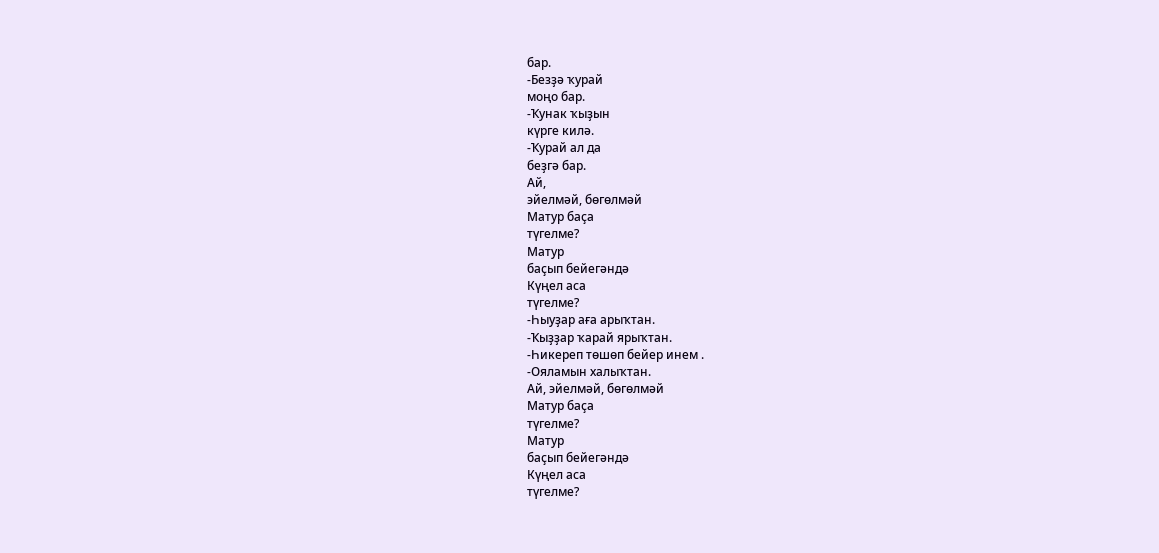бар.
-Безҙә ҡурай
моңо бар.
-Ҡунак ҡыҙын
күрге килә.
-Ҡурай ал да
беҙгә бар.
Ай,
эйелмәй, бөгөлмәй
Матур баҫа
түгелме?
Матур
баҫып бейегәндә
Күңел аса
түгелме?
-Һыуҙар аға арыҡтан.
-Ҡыҙҙар ҡарай ярыҡтан.
-Һикереп төшөп бейер инем .
-Ояламын халыҡтан.
Ай, эйелмәй, бөгөлмәй
Матур баҫа
түгелме?
Матур
баҫып бейегәндә
Күңел аса
түгелме?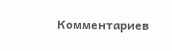Комментариев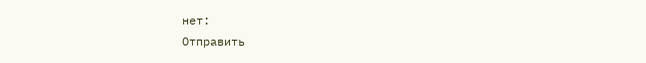нет:
Отправить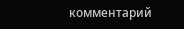комментарий